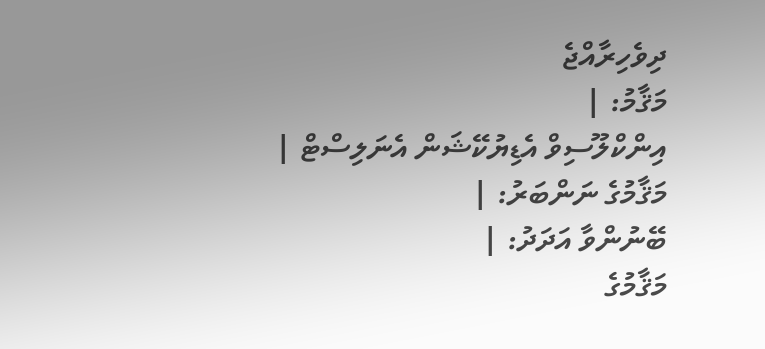ދިވެހިރާއްޖެ
މަޤާމު: |
އިންކްލޫސިވް އެޑިޔުކޭޝަން އެނަލިސްޓް |
މަޤާމުގެ ނަންބަރު: |
ބޭނުންވާ އަދަދު: |
މަޤާމުގެ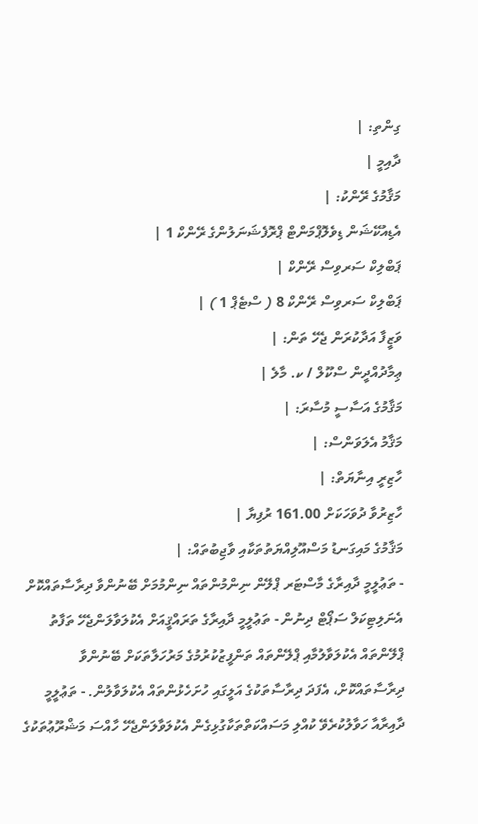ގިންތި: |
ދާއިމީ |
މަޤާމުގެ ރޭންކު: |
އެޑިއުކޭޝަން ޑިވެލޮޕްމަންޓް ޕްރޮފެޝަނަލުންގެ ރޭންކް 1 |
ޕަބްލިކް ސަރވިސް ރޭންކް |
ޕަބްލިކް ސަރވިސް ރޭންކް 8 ( ސްޓެޕް 1 ) |
ވަޒީފާ އަދާކުރަން ޖެހޭ ތަން: |
ޢިމާދުއްދީން ސްކޫލް / ކ. މާލެ |
މަޤާމުގެ އަސާސީ މުސާރަ: |
މަޤާމު އެލަވަންސް: |
ހާޒިރީ އިނާޔަތް: |
ހާޒިރުވާ ދުވަހަކަށް 161.00 ރުފިޔާ |
މަޤާމުގެ މައިގަނޑު މަސްއޫލިއްޔަތުތަކާއި ވާޖިބުތައް: |
- ތަޢުލީމީ ދާއިރާގެ މާސްޓަރ ޕްލޭން ނިންމުންތައް ނިންމުމަށް ބޭނުންވާ ދިރާސާތައްކޮށް އެނަލިޓިކަލް ސަޕޯޓް ދިނުން - ތަޢުލީމީ ދާއިރާގެ ތަރައްޤީއަށް އެކުލަވާލަންޖެހޭ ތަފާތު ޕްލޭންތައް އެކުލަވާލުމާއި ޕްލޭންތައް ތަންފީޒުކުރުމުގެ މަރުހަލާތަކަށް ބޭނުންވާ ދިރާސާތައްކޮށް، އެފަދަ ދިރާސާތަކުގެ އަލީގައި ހުށަހެޅުންތައް އެކުލަވާލުން. - ތަޢުލީމީ ދާއިރާއާ ހަވާލުކުރެވޭ ކުއްލި މަސައްކަތްތަކާގުޅިގެން އެކުލަވާލަންޖެހޭ ހާއްސަ މަޝްރޫޢުތަކުގެ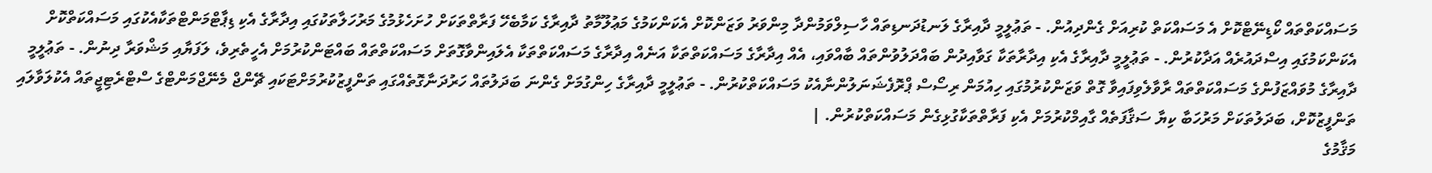މަސައްކަތްތައް ކޯޑިނޭޓްކޮށް އެ މަސައްކަތް ކުރިއަށް ގެންދިއުން. - ތަޢުލީމީ ދާއިރާގެ ލަނޑުދަނޑިތައް ހާސިލްވަމުންދާ މިންވަރު ވަޒަންކޮށް އެކަންކަމުގެ މަޢުލޫމާތު ދާއިރާގެ ކަމާބެހޭ ފަރާތްތަކަށް ހުށަހެޅުމުގެ މަރުހަލާތަކުގައި އިދާރާގެ އެކި ޑިޕާޓްމަންޓްތަކާއެކުގައި މަސައްކަތްކޮށް އެކަންކަމުގައި އިސްދައުރެއް އަދާކުރުން. - ތަޢުލީމީ ދާއިރާގެ އެކި އިދާރާތަކާ ގަވާއިދުން ބައްދަލުވުންތައް ބާއްވައި، އެއް އިދާރާގެ މަސައްކަތްތަކާ އަނެއް އިދާރާގެ މަސައްކަތްތަކާ އެލައިންވާގޮތަށް މަސައްކަތްތައް ބައްޓަންކުރުމަށް އެހީތެރިވެ، ލަފަޔާއި މަޝްވަރާ ދިނުން. - ތަޢުލީމީ ދާއިރާގެ މުވައްޒަފުންގެ މަސައްކަތްތައް ރާވާލެވިފައިވާ ގޮތް ވަޒަންކުރުމުގައި ހިއުމަން ރިސޯސް ޕްރޮފެޝަނަލުންނާއެކު މަސައްކަތްކުރުން. - ތަޢުލީމީ ދާއިރާގެ ހިންގުމަށް ގެންނަ ބަދަލުތައް ހަރުދަނާގޮތެއްގައި ތަންފީޒުކުރުމަށްޓަކައި ޗޭންޖް މެނޭޖްމަންޓްގެ ސްޓްރެޓިޖީތައް އެކުލަވާލައި ތަންފީޒުކޮށް، ބަދަލުތަކަށް މަރުހަބާ ކިޔާ ސަޤާފަތެއް ގާއިމްކުރުމަށް އެކި ފަރާތްތަކާގުޅިގެން މަސައްކަތްކުރުން. |
މަޤާމުގެ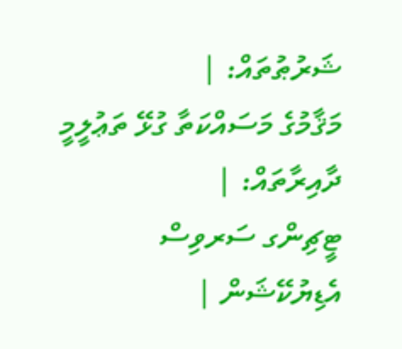ޝަރުޠުތައް: |
މަޤާމުގެ މަސައްކަތާ ގުޅޭ ތަޢުލީމީ ދާއިރާތައް: |
ޓީޗިންގ ސަރވިސް އެޑިޔުކޭޝަން |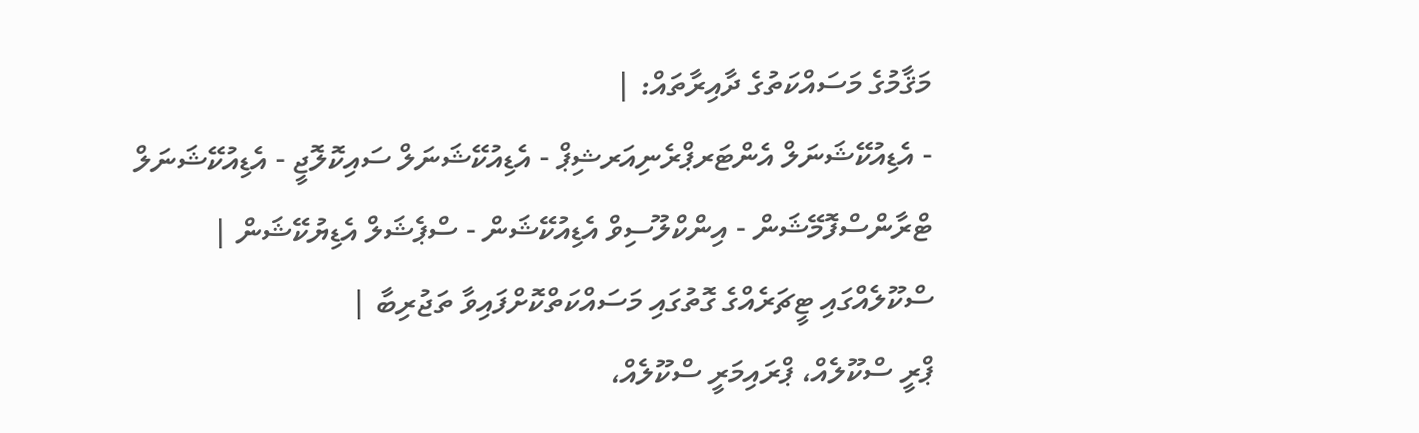މަޤާމުގެ މަސައްކަތުގެ ދާއިރާތައް: |
- އެޑިއުކޭޝަނަލް އެންޓަރޕްރެނިއަރޝިޕް - އެޑިއުކޭޝަނަލް ސައިކޮލޮޖީ - އެޑިއުކޭޝަނަލް ޓްރާންސްފޮމޭޝަން - އިންކްލޫސިވް އެޑިއުކޭޝަން - ސްޕެޝަލް އެޑިޔުކޭޝަން |
ސްކޫލެއްގައި ޓީޗަރެއްގެ ގޮތުގައި މަސައްކަތްކޮށްފައިވާ ތަޖުރިބާ |
ޕްރީ ސްކޫލެއް، ޕްރައިމަރީ ސްކޫލެއް،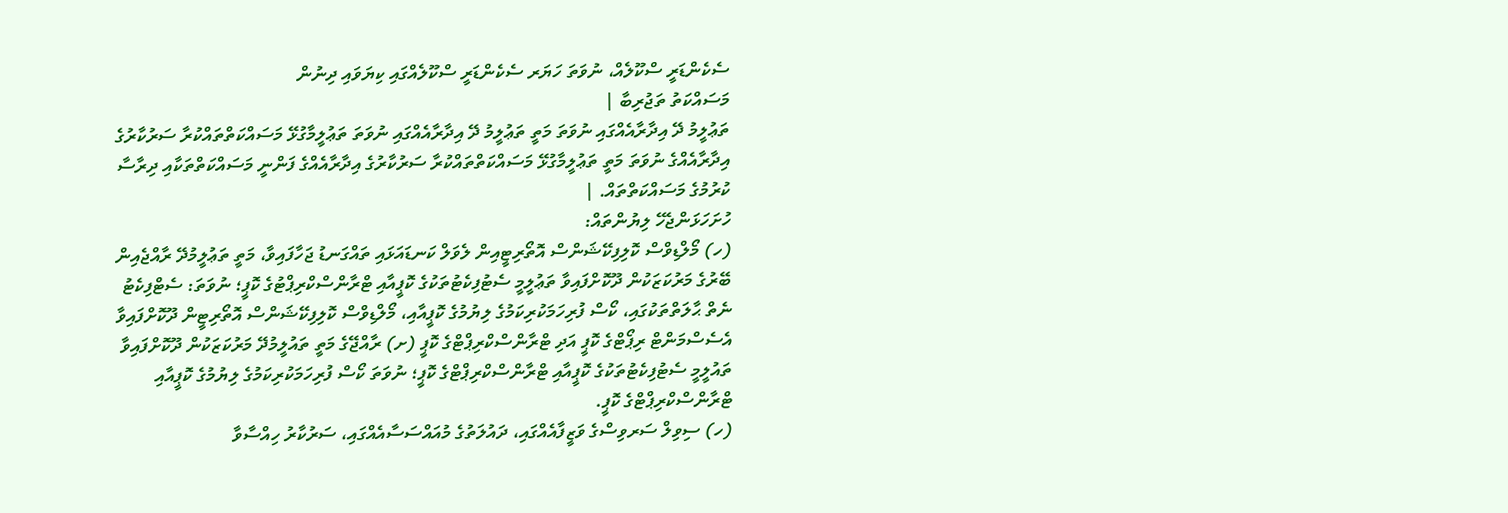ސެކެންޑަރީ ސްކޫލެއް، ނުވަތަ ހަޔަރ ސެކެންޑަރީ ސްކޫލެއްގައި ކިޔަވައި ދިނުން
މަސައްކަތު ތަޖުރިބާ |
ތަޢުލީމު ދޭ އިދާރާއެއްގައި ނުވަތަ މަތީ ތަޢުލީމު ދޭ އިދާރާއެއްގައި ނުވަތަ ތަޢުލީމާގުޅޭ މަސައްކަތްތައްކުރާ ސަރުކާރުގެ އިދާރާއެއްގެ ނުވަތަ މަތީ ތަޢުލީމާގުޅޭ މަސައްކަތްތައްކުރާ ސަރުކާރުގެ އިދާރާއެއްގެ ފަންނީ މަސައްކަތްތަކާއި ދިރާސާ ކުރުމުގެ މަސައްކަތްތައް. |
ހުށަހަޅަންޖެހޭ ލިޔުންތައް:
(ހ) މޯލްޑިވްސް ކޮލިފިކޭޝަންސް އޮތޯރިޓީއިން ލެވަލް ކަނޑައަޅައި ތައްގަނޑު ޖަހާފައިވާ، މަތީ ތަޢުލީމުދޭ ރާއްޖެއިން ބޭރުގެ މަރުކަޒަކުން ދޫކޮށްފައިވާ ތަޢުލީމީ ސެޓުފިކެޓުތަކުގެ ކޮޕީއާއި ޓްރާންސްކްރިޕްޓުގެ ކޮޕީ؛ ނުވަތަ: ސެޓްފިކެޓު ނެތް ޙާލަތްތަކުގައި، ކޯސް ފުރިހަމަކުރިކަމުގެ ލިޔުމުގެ ކޮޕީއާއި، މޯލްޑިވްސް ކޮލިފިކޭޝަންސް އޮތޯރިޓީން ދޫކޮށްފައިވާ އެސެސްމަންޓް ރިޕޯޓްގެ ކޮޕީ އަދި ޓްރާންސްކްރިޕްޓްގެ ކޮޕީ (ށ) ރާއްޖޭގެ މަތީ ތައުލީމުދޭ މަރުކަޒަކުން ދޫކޮށްފައިވާ ތައުލީމީ ސެޓުފިކެޓުތަކުގެ ކޮޕީއާއި ޓްރާންސްކްރިޕްޓްގެ ކޮޕީ؛ ނުވަތަ ކޯސް ފުރިހަމަކުރިކަމުގެ ލިޔުމުގެ ކޮޕީއާއި ޓްރާންސްކްރިޕްޓްގެ ކޮޕީ.
(ހ) ސިވިލް ސަރވިސްގެ ވަޒީފާއެއްގައި، ދައުލަތުގެ މުއައްސަސާއެއްގައި، ސަރުކާރު ހިއްސާވާ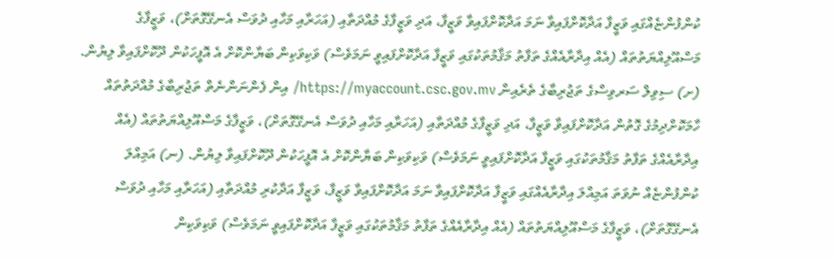ކުންފުންޏެއްގައި ވަޒީފާ އަދާކޮށްފައިވާ ނަމަ އަދާކޮށްފައިވާ ވަޒީފާ، އަދި ވަޒީފާގެ މުއްދަތާއި (އަހަރާއި މަހާއި ދުވަސް އެނގޭގޮތަށް)، ވަޒީފާގެ މަސްއޫލިއްޔަތުތައް (އެއް އިދާރާއެއްގެ ތަފާތު މަޤާމުތަކުގައި ވަޒީފާ އަދާކޮށްފައިވީ ނަމަވެސް) ވަކިވަކިން ބަޔާންކޮށް އެ އޮފީހަކުން ދޫކޮށްފައިވާ ލިޔުން. (ށ) ސިވިލް ސަރވިސްގެ ތަޖުރިބާގެ ތެރެއިން https://myaccount.csc.gov.mv/ އިން ފެންނަންނެތް ތަޖުރިބާގެ މުއްދަތުތައް ހާމަކޮށްދިމުގެ ގޮތުން އަދާކޮށްފައިވާ ވަޒީފާ، އަދި ވަޒީފާގެ މުއްދަތާއި (އަހަރާއި މަހާއި ދުވަސް އެނގޭގޮތަށް)، ވަޒީފާގެ މަސްއޫލިއްޔަތުތައް (އެއް އިދާރާއެއްގެ ތަފާތު މަޤާމުތަކުގައި ވަޒީފާ އަދާކޮށްފައިވީ ނަމަވެސް) ވަކިވަކިން ބަޔާންކޮށް އެ އޮފީހަކުން ދޫކޮށްފައިވާ ލިޔުން. (ނ) އަމިއްލަ ކުންފުންޏެއް ނުވަތަ އަމިއްލަ އިދާރާއެއްގައި ވަޒީފާ އަދާކޮށްފައިވާ ނަމަ އަދާކޮށްފައިވާ ވަޒީފާ، ވަޒީފާ އަދާކުރި މުއްދަތާއި (އަހަރާއި މަހާއި ދުވަސް އެނގޭގޮތަށް)، ވަޒީފާގެ މަސްއޫލިއްޔަތުތައް (އެއް އިދާރާއެއްގެ ތަފާތު މަޤާމުތަކުގައި ވަޒީފާ އަދާކޮށްފައިވީ ނަމަވެސް) ވަކިވަކިން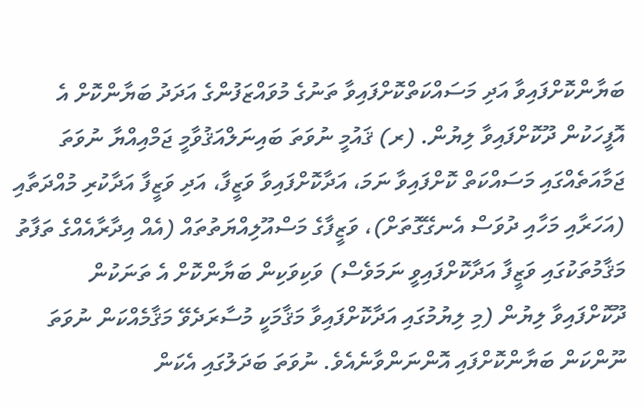ބަޔާންކޮށްފައިވާ އަދި މަސައްކަތްކޮށްފައިވާ ތަނުގެ މުވައްޒަފުންގެ އަދަދު ބަޔާންކޮށް އެ އޮފީހަކުން ދޫކޮށްފައިވާ ލިޔުން. (ރ) ޤައުމީ ނުވަތަ ބައިނަލްއަޤުވާމީ ޖަމްއިއްޔާ ނުވަތަ ޖަމާއަތެއްގައި މަސައްކަތް ކޮށްފައިވާ ނަމަ، އަދާކޮށްފައިވާ ވަޒީފާ، އަދި ވަޒީފާ އަދާކުރި މުއްދަތާއި (އަހަރާއި މަހާއި ދުވަސް އެނގޭގޮތަށް)، ވަޒީފާގެ މަސްއޫލިއްޔަތުތައް (އެއް އިދާރާއެއްގެ ތަފާތު މަޤާމުތަކުގައި ވަޒީފާ އަދާކޮށްފައިވީ ނަމަވެސް) ވަކިވަކިން ބަޔާންކޮށް އެ ތަނަކުން ދޫކޮށްފައިވާ ލިޔުން (މި ލިޔުމުގައި އަދާކޮށްފައިވާ މަޤާމަކީ މުސާރަދެވޭ މަޤާމެއްކަން ނުވަތަ ނޫންކަން ބަޔާންކޮށްފައި އޮންނަންވާނެއެވެ. ނުވަތަ ބަދަލުގައި އެކަން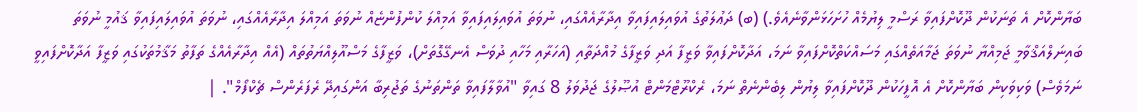ބަޔާންކޮށް އެ ތަނަކުން ދޫކޮށްފައިވާ ރަސްމީ ލިޔުމެއް ހުށަހަޅަންވާނެއެވެ.) (ބ) ދަޢުލަތުގެ އުވައިލައިފައިވާ އިދާރާއެއްގައި، ނުވަތަ އުވައިލައިފައިވާ އަމިއްލަ ކުންފުންޏެއް ނުވަތަ އަމިއްލަ އިދާރާއެއްގައި، ނުވަތަ އުވައިލައިފައިވާ ޤައުމީ ނުވަތަ ބައިނަލްއަޤްވާމީ ޖަމިއްޔާ ނުވަތަ ޖަމާއަތެއްގައި މަސައްކަތްކޮށްފައިވާ ނަމަ، އަދާކޮށްފައިވާ ވަޒީފާ އަދި ވަޒީފާގެ މުއްދަތާއި (އަހަރާއި މަހާއި ދުވަސް އެނގޭގޮތަށް)، ވަޒީފާގެ މަސްއޫލިއްޔަތުތައް (އެއް އިދާރާއެއްގެ ތަފާތު މަޤާމުތަކުގައި ވަޒީފާ އަދާކޮށްފައިވީ ނަމަވެސް) ވަކިވަކިން ބަޔާންކޮށް އެ އޮފީހަކުން ދޫކޮށްފައިވާ ލިޔުން ލިބެންނެތް ނަމަ، ރެކްރޫޓްމަންޓް އުޞޫލުގެ ޖަދުވަލު 8 ގައިވާ "އުވާލާފައިވާ ތަންތަނުގެ ތަޖުރިބާ އަންގައިދޭ ރެފަރެންސް ޗެކްފޯމް". |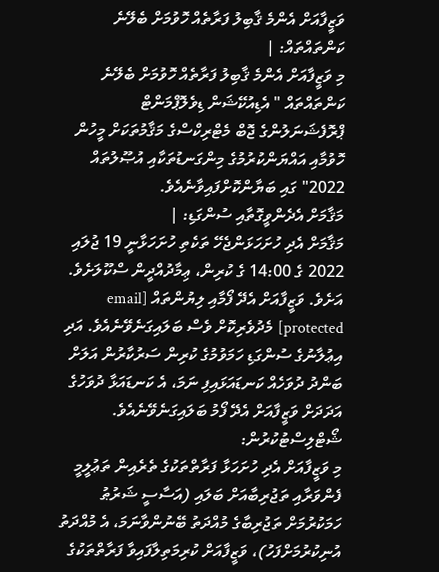ވަޒީފާއަށް އެންމެ ޤާބިލު ފަރާތެއް ހޮވުމަށް ބެލޭނެ ކަންތައްތައް: |
މި ވަޒީފާއަށް އެންމެ ޤާބިލު ފަރާތެއް ހޮވުމަށް ބެލޭނެ ކަންތައްތައް " އެޑިއުކޭޝަން ޑިވެލޮޕްމަންޓް ޕްރޮފެޝަނަލުންގެ ޖޮބް މެޓްރިކްސްގެ މަޤާމުތަކަށް މީހުން ހޮވުމާއި އައްޔަންކުރުމުގެ މިންގަނޑުތަކާއި އުޞޫލުތައް 2022" ގައި ބަޔާންކޮށްފައިވާނެއެވެ.
މަޤާމަށް އެދެންވީގޮތާއި ސުންގަޑި: |
މަޤާމަށް އެދި ހުށަހަޅަންޖެހޭ ތަކެތި ހުށަހަޅާނީ 19 ޖުލައި 2022 ގެ 14:00 ގެ ކުރިން، ޢިމާދުއްދީން ސްކޫލަށެވެ. އަށެވެ. ވަޒީފާއަށް އެދޭ ފޯމާއި ލިޔުންތައް [email protected] މެދުވެރިކޮށް ވެސް ބަލައިގަނެވޭނެއެވެ. އަދި އިޢުލާނުގެ ސުންގަޑި ހަމަވުމުގެ ކުރިން ސަރުކާރުން އަލަށް ބަންދު ދުވަހެއް ކަނޑައަޅައިފި ނަމަ، އެ ކަނޑައަޅާ ދުވަހުގެ އަދަދަށް ވަޒީފާއަށް އެދޭ ފޯމު ބަލައިގަނެވޭނެއެވެ.
ޝޯޓްލިސްޓުކުރުން:
މި ވަޒީފާއަށް އެދި ހުށަހަޅާ ފަރާތްތަކުގެ ތެރެއިން ތަޢުލީމީ ފެންވަރާއި ތަޖުރިބާއަށް ބަލައި (އަސާސީ ޝަރުޠު ހަމަކުރުމަށް ތަޖުރިބާގެ މުއްދަތު ބޭނުންވާނަމަ، އެ މުއްދަތު އުނިކުރުމަށްފަހު)، ވަޒީފާއަށް ކުރިމަތިލާފައިވާ ފަރާތްތަކުގެ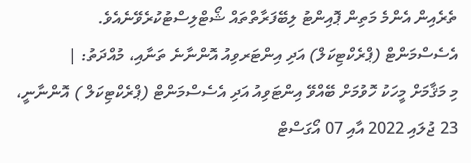ތެރެއިން އެންމެ މަތިން ޕޮއިންޓު ލިބޭފަރާތްތައް ޝޯޓްލިސްޓުކުރެވޭނެއެވެ.
އެސެސްމަންޓް (ޕްރެކްޓިކަލް) އަދި އިންޓަރވިއު އޮންނާނެ ތަނާއި، މުއްދަތު: |
މި މަޤާމަށް މީހަކު ހޮވުމަށް ބޭއްވޭ އިންޓަވިއު އަދި އެސެސްމަންޓް (ޕްރެކްޓިކަލް ) އޮންނާނީ، 23 ޖުލައި 2022 އާއި 07 އޯގަސްޓް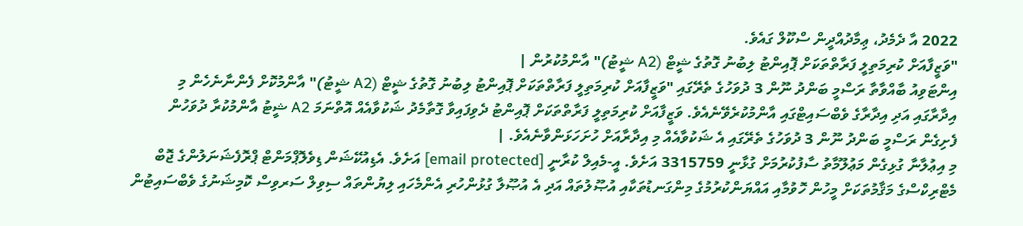2022 އާ ދެމެދު، ޢިމާދުއްދީން ސްކޫލް ގައެވެ.
"ވަޒީފާއަށް ކުރިމަތިލީ ފަރާތްތަކަށް ޕޮއިންޓު ލިބުނު ގޮތުގެ ޝީޓް (A2 ޝީޓު)" އާންމުކުރުން |
އިންޓަވިއު ބާއްވާތާ ރަސްމީ ބަންދު ނޫން 3 ދުވަހުގެ ތެރޭގައި "ވަޒީފާއަށް ކުރިމަތިލީ ފަރާތްތަކަށް ޕޮއިންޓު ލިބުނު ގޮތުގެ ޝީޓް (A2 ޝީޓު)" އާންމުކޮށް ފެންނާނެހެން މި އިދާރާގައި އަދި އިދާރާގެ ވެބްސައިޓްގައި އާންމުކުރެވޭނެއެވެ. ވަޒީފާއަށް ކުރިމަތިލީ ފަރާތްތަކަށް ޕޮއިންޓު ދެވިފައިވާ ގޮތާމެދު ޝަކުވާއެއް އޮތްނަމަ A2 ޝީޓު އާންމުކުރާ ދުވަހުން ފެށިގެން ރަސްމީ ބަންދު ނޫން 3 ދުވަހުގެ ތެރޭގައި އެ ޝަކުވާއެއް މި އިދާރާއަށް ހުށަހަޅަންވާނެއެވެ. |
މި އިޢުލާނާ ގުޅިގެން މަޢުލޫމާތު ސާފުކުރުމަށް ގުޅާނީ 3315759 އަށެވެ. އީ-މެއިލް ކުރާނީ [email protected] އަށެވެ. އެޑިއުކޭޝަން ޑިވެލޮޕްމަންޓް ޕްރޮފެޝަނަލުންގެ ޖޮބް މެޓްރިކްސްގެ މަޤާމުތަކަށް މީހުން ހޮވުމާއި އައްޔަންކުރުމުގެ މިންގަނޑުތަކާއި އުޞޫލުތައް އަދި އެ އުޞޫލާ ގުޅުންހުރި އެންމެހައި ލިޔުންތައް ސިވިލް ސަރވިސް ކޮމިޝަނުގެ ވެބްސައިޓުން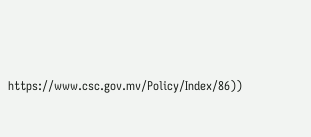https://www.csc.gov.mv/Policy/Index/86))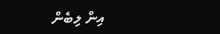އިން ލިބެން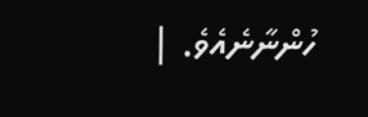ހުންނާނެއެވެ. |